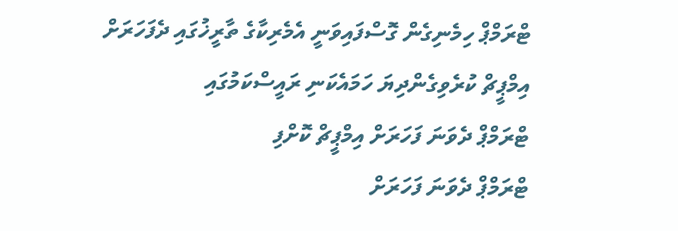ޓްރަމްޕް ހިމެނިގެން ގޮސްފައިވަނީ އެމެރިކާގެ ތާރީޚުގައި ދެފަހަރަށް އިމްޕީޗް ކުރެވިގެންދިޔަ ހަމައެކަނި ރައީސްކަމުގައި
ޓްރަމްޕް ދެވަނަ ފަހަރަށް އިމްޕީޗް ކޮށްފި
ޓްރަމްޕް ދެވަނަ ފަހަރަށް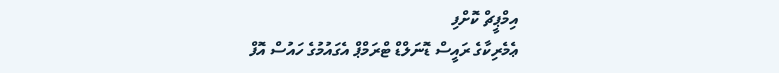އިމްޕީޗް ކޮށްފި
ޢެމެރިކާގެ ރައީސް ޑޮނަލްޑް ޓްރަމްޕް އެގައުމުގެ ހައުސް އޮފް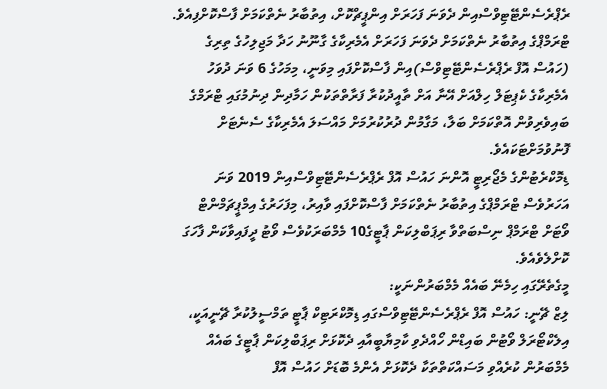ރެޕްރެސެންޓޭޓިވްސްއިން ދެވަނަ ފަހަރަށް އިންޕީޗްކޮށް، އިތުބާރު ނެތްކަމަށް ފާސްކޮށްފިއެވެ.
ޓްރަމްޕްގެ އިތުބާރު ނެތްކަމަށް ދެވަނަ ފަހަރަށް އެމެރިކާގެ ގާނޫނު ހަދާ މަޖިލިހުގެ ތިރިގެ (ހައުސް އޮފް ރެޕްރެސެންޓޭޓިވްސް)އިން ފާސްކޮށްފައި މިވަނީ، މިމަހުގެ 6 ވަނަ ދުވަހު އެމެރިކާގެ ކެޕިޓަލް ހިލްއަށް އޭނާ އަށް ތާއީދުކުރާ ފަރާތްތަކުން ހަމާދިން ދިނުމުގައި ޓްރަމްގެ ބައިވެރިވުން އޮތްކަމަށް ބަލާ، މަގާމުން ދުރުކުރުމަށް މައްސަލަ އެމެރިކާގެ ސެނެޓަށް ފޮނުވުމަށްޓަކައެވެ.
ޑިމޮކްރެޓުންގެ މެޖޯރިޓީ އޮންނަ ހައުސް އޮފް ރެޕްރެސެންޓޭޓިވްސްއިން 2019 ވަނަ އަހަރުވެސް ޓްރަމްޕްގެ އިތުބާރު ނެތްކަމަށް ފާސްކޮށްފައި ވާއިރު، މިފަހަރުގެ އިމްޕީޗަމްންޓް ވޯޓަށް ޓްރަމްޕް ނިސްބަތްވާ ރިޕަބްލިކަން ޕާޓީގެ10 މެމްބަރަކުވެސް ވޯޓު ދީފައިވާކަން ފާހަގަ ކޮށްލެވެއެވެ.
މީގެތެރޭގައި ހިމެނޭ ބައެއް މެމްބަރުންނަކީ:
ލިޒް ޗޭނީ: ހައުސް އޮފް ރެޕްރެސެންޓޭޓިވްސްގައި ޑިމޮކްރަޓިކް ޕާޓީ ތަމްސީލުކުރާ ޗޭނީއަކީ، އިލެކްޓޯރަލް ވޯޓުން ބައިޑްން ހޯއްދެވި ކާމިޔާބީއާއި ދެކޮޅަށް ރިޕަބްލިކަން ޕާޓީގެ ބައެއް މެމްބަރުން ކުރެއްވި މަސައްކަތްތަކާ ދެކޮޅަށް އެންމެ ބޮޑަށް ހައުސް އޮފް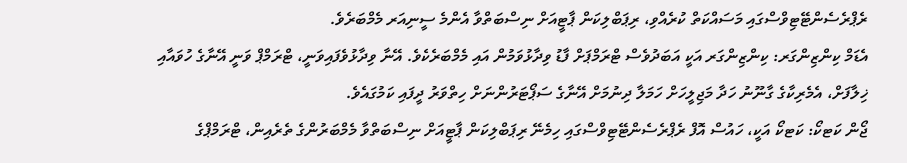ރެޕްރެސެންޓޭޓިވްސްގައި މަސައްކަތް ކުރެއްވި، ރިޕަބްލިކަން ޕާޓީއަށް ނިސްބަތްވާ އެންމެ ސީނިއަރ މެމްބަރެވެ.
އެޑަމް ކިންޒިންގަރ: ކިންޒިންގަރ އަކީ އަބަދުވެސް ޓްރަމްޕަށް ފާޑު ވިދާޅުވަމުން އައި މެމްބަރެކެވެ. އޭނާ ވިދާޅުވެފައިވަނީ، ޓްރަމްޕް ވަނީ އޭނާގެ ހުވައާއި ޚިލާފަށް، އެމެރިކާގެ ގާނޫނު ހަދާ މަޖިލީހަށް ހަމަލާ ދިނުމަށް އޭނާގެ ސަޕޯޓަރުންނަށް ހިތްވަރު ދީފައި ކަމުގައެވެ.
ޖޯން ކަޓކޯ: ކަޓކޯ އަކީ، ހައުސް އޮފް ރެޕްރެސެންޓޭޓިވްސްގައި ހިމެނޭ ރިޕަބްލިކަން ޕާޓީއަށް ނިސްބަތްވާ މެމްބަރުންގެ ތެރެއިން، ޓްރަމްޕްގެ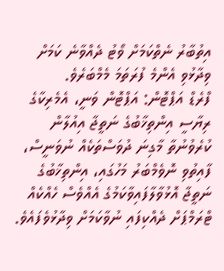އިތުބާރު ނެތްކަމަށް ވޯޓު ދެއްވާނެ ކަމަށް ވިދާޅުވި އެންމެ ފުރަތަމަ މެމްބަރެވެ.
ފްރެޑް އަޕްޓޮން: އަޕްޓޮން ވަނީ، އެމެރިކާގެ ރިޔާސީ އިންތިޚާބުގެ ނަތީޖާ އިއުލާން ކުރެވުނުތާ މާގިނަ ދުވަސްތަކެއް ނުވަނީސް، ފާއިތުވި ނޮވެމްބަރު މަހުގައި، އިންތިޚާބުގެ ނަތީޖާ އޮޅުވާލާފައިވާކަމުގެ އެއްވެސް ހެއްކެއް ޓްރަމްޕަށް ދެއްކިފައި ނުވާކަމަށް ވިދާޅުވެފައެވެ.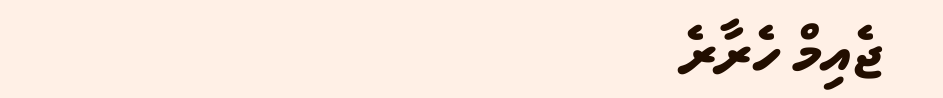ޖެއިމް ހެރާރެ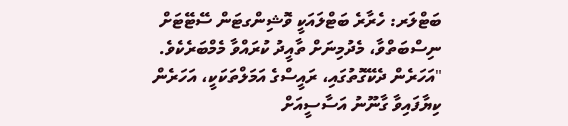ބަޓްލަރ: ހެރާރެ ބަޓްލައަކީ ވޮޝިންގޓަން ސޭޓޭޓަށް ނިސްބަތްވާ، މެދުމިނަށް ތާއީދު ކުރައްވާ މެމްބަރެކެވެ. "އަހަރެން ދެކޭގޮތުގައި، ރައީސްގެ އަމަލްތަކަކީ، އަހަރެން ކިޔާފައިވާ ގާނޫނު އަސާސީއަށް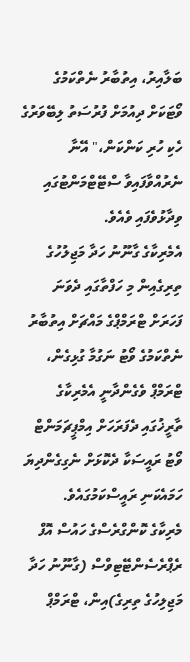ބަލާއިރު، އިތުބާރު ނެތްކަމުގެ ވޯޓަކަށް ދިއުމަށް ފުރުސަތު ލިބޭވަރުގެ ހެކި ހުރި ކަންކަން،" އޭނާ ނެރުއްވާފައިވާ ސްޓޭޓްމަންޓުގައި ވިދާޅުވެފައި ވެއެވެ.
އެމެރިކާގެ ގާނޫނު ހަދާ މަޖިލުހުގެ ތިރިގެއިން މި ހަފްތާގައި ދެވަނަ ފަހަރަށް ޓްރަމްޕްގެ މައްޗަށް އިތުބާރު ނެތްކަމުގެ ވޯޓު ނަގުމާ ގުޅިގެން، ޓްރަމްޕް ވެގެންދާނީ އެމެރިކާގެ ތާރީޚުގައި ދެފަރަހަށް އިމްޕީޗަމަންޓް ވޯޓު ރައީސަކާ ދެކޮޅަށް ނެގިގެންދިޔަ ހަމައެކަނި ރައީސްކަމުގައެވެ.
މެރިކާގެ ކޮންގްރެސްގެ ހައުސް އޮފް ރެޕްރެސެންޓޭޓިވްސް (ގާނޫނު ހަދާ މަޖިލިހުގެ ތިރިގެ)އިން، ޓްރަމްޕް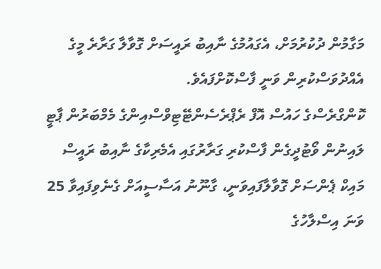މަގާމުން ދުކުރުމަށް، އެގައުމުގެ ނާއިބު ރައީސަށް ގޮވާލާ ގަރާރެ މީގެ އެއްދުވަސްކުރިން ވަނީ ފާސްކޮށްފައެވެ.
ކޮންގްރެސްގެ ހައުސް އޮފް ރެޕްރެސެންޓޭޓިވްސްއިންގެ މެމްބަރުން ޕާޓީ ލައިނުން ވޯޓުދީގެން ފާސްކުރި ގަރާރުގައި އެމެރިކާގެ ނާއިބު ރައީސް މައިކް ޕެންސަށް ގޮވާލާފައިވަނީ، ގާނޫނު އަސާސީއަށް ގެނެވިފައިވާ 25 ވަނަ އިސްލާހުގެ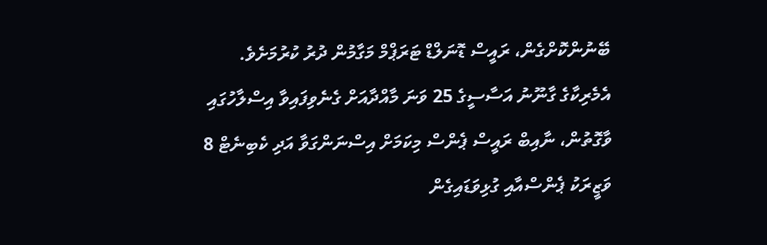ބޭނުންކޮށްގެން، ރައީސް ޑޮނަލްޑް ޓަރަޕްމް މަގާމުން ދުރު ކުރުމަށެވެ.
އެމެރިކާގެ ގާނޫނު އަސާސީގެ 25 ވަނަ މާއްދާއަށް ގެނެވިފައިވާ އިސްލާހުގައި ވާގޮތުން، ނާއިބް ރައީސް ޕެންސް މިކަމަށް އިސްނަންގަވާ އަދި ކެބިނެޓް 8 ވަޒީރަކު ޕެންސްއާއި ގުޅިވަޑައިގެން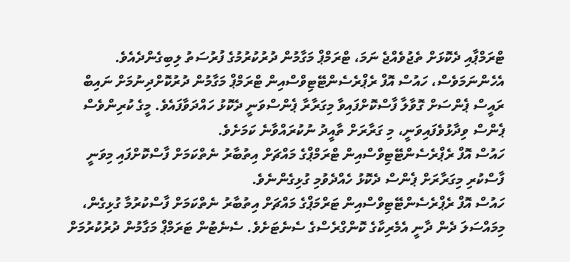ޓްރަމްޕާއި ދެކޮޅަށް ތެޖުވެއްޖެ ނަމަ، ޓްރަމްޕް މަގާމުން ދުރުކުރުމުގެ ފުރުސަތު ލިބިގެންދެއެވެ.
އެހެންނަމަވެސް، ހައުސް އޮފް ރެޕްރެސެންޓޭޓިވްސްއިން ޓްރަމްޕް މަގާމުން ދުރުކޮށްދިނުމަށް ނައިބް ރައީސް ޕެންސަށް ގޮވާލާ ފާސްކޮށްފައިވާ މިގަރާރާ ޕެންސްވަނީ ދެކޮޅު ހައްދަވާފައެވެ. މީގެ ކުރިންވެސް ޕެންސް ވިދާޅުވެފައިވަނީ، މި ގަރާރަށް ތާއީދު ނުކުރައްވާނެ ކަމަށެވެ.
ހައުސް އޮފް ރެޕްރެސެންޓޭޓިވްސްއިން ޓްރަމްޕްގެ މައްޗަށް އިތުބާރު ނެތްކަމަށް ފާސްކޮށްފައި މިވަނީ ފާސްކުރި މިގަރާރަށް ޕެންސް ދެކޮޅު ހެއްދެވުމި ގުޅިގެންނެވެ.
ހައުސް އޮފް ރެޕްރެސެންޓޭޓިވްސްއިން ޓަރްމަޕްގެ މައްޗަށް އިތުބާރު ނެތްކަމަށް ފާސްކުރުމާ ގުޅިގެން، މިމައްސަލަ ދެން ދާނީ އެމެރިކާގެ ކޮންގްރެސްގެ ސެނެޓަށެވެ. ސެނެޓުން ޓަރަމްޕް މަގާމުން ދުރުކުރުމަށް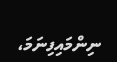ނިންމައިފިނަމަ،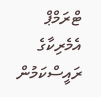ޓްރަމްޕް އެމެރިކާގެ ރައީސްކަމުން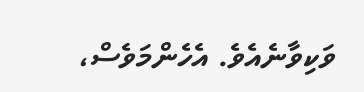ވަކިވާނެއެވެ. އެހެންމަވެސް،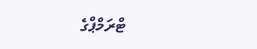ޓްރަމްޕްގެ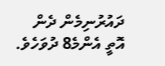ދައުރުނިމެން ދެން އޮތީ އެންމެ8 ދުވަހެވެ.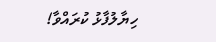ހިޔާލުފާޅު ކުރައްވާ!